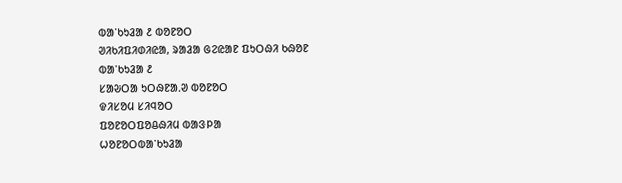ᱵᱟᱸᱠᱩᱲᱟ ᱒ ᱵᱚᱱᱚᱛ
ᱣᱤᱠᱤᱯᱤᱰᱤᱭᱟ, ᱨᱟᱲᱟ ᱜᱮᱭᱟᱱ ᱯᱩᱛᱷᱤ ᱠᱷᱚᱱ
ᱵᱟᱸᱠᱩᱲᱟ ᱒
ᱥᱟᱶᱛᱟ ᱩᱛᱷᱱᱟᱹᱣ ᱵᱚᱱᱚᱛ
ᱫᱤᱥᱚᱢ ᱥᱤᱧᱚᱛ
ᱯᱚᱱᱚᱛᱯᱚᱪᱷᱤᱢ ᱵᱟᱝᱞᱟ
ᱦᱚᱱᱚᱛᱵᱟᱸᱠᱩᱲᱟ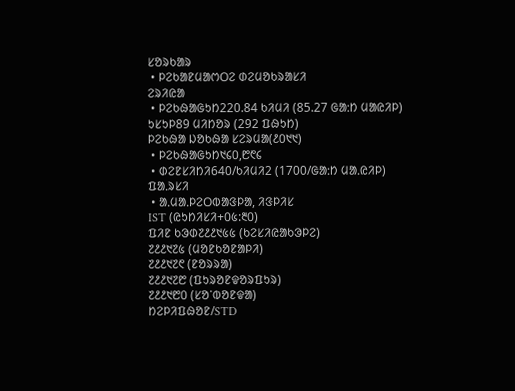ᱥᱚᱨᱠᱟᱨ
 • ᱞᱮᱠᱟᱱᱢᱟᱬᱛᱮ ᱰᱮᱢᱚᱠᱨᱟᱥᱤ
ᱮᱨᱤᱭᱟ
 • ᱞᱮᱠᱷᱟᱜᱩᱴ220.84 ᱠᱤᱢᱤ (85.27 ᱜᱟᱺᱴ ᱢᱟᱭᱤᱞ)
ᱩᱥᱩᱞ89 ᱢᱤᱴᱚᱨ (292 ᱯᱷᱩᱴ)
ᱞᱮᱠᱷᱟ ᱡᱚᱠᱷᱟ ᱥᱮᱨᱢᱟ(᱒᱐᱑᱑)
 • ᱞᱮᱠᱷᱟᱜᱩᱴ᱑᱔᱐,᱘᱖᱔
 • ᱰᱮᱱᱥᱤᱴᱤ640/ᱠᱤᱢᱤ2 (1700/ᱜᱟᱺᱴ ᱢᱟᱹᱭᱤᱞ)
ᱯᱟᱹᱨᱥᱤ
 • ᱟᱹᱢᱟᱹᱞᱮᱛᱵᱟᱝᱞᱟ, ᱤᱝᱞᱤᱥ
IST (ᱭᱩᱴᱤᱥᱤ+᱐᱕:᱓᱐)
ᱯᱤᱱ ᱠᱳᱰ᱗᱒᱒᱑᱕᱕ (ᱠᱮᱥᱤᱭᱟᱠᱳᱞᱮ)
᱗᱒᱒᱑᱗᱕ (ᱢᱚᱱᱠᱚᱱᱟᱞᱤ)
᱗᱒᱒᱑᱗᱖ (ᱱᱚᱨᱨᱟ)
᱗᱒᱒᱑᱗᱘ (ᱯᱩᱨᱚᱱᱫᱚᱨᱯᱩᱨ)
᱗᱒᱒᱑᱘᱐ (ᱥᱚᱸᱵᱚᱱᱫᱟ)
ᱴᱮᱞᱤᱯᱷᱚᱱ/STD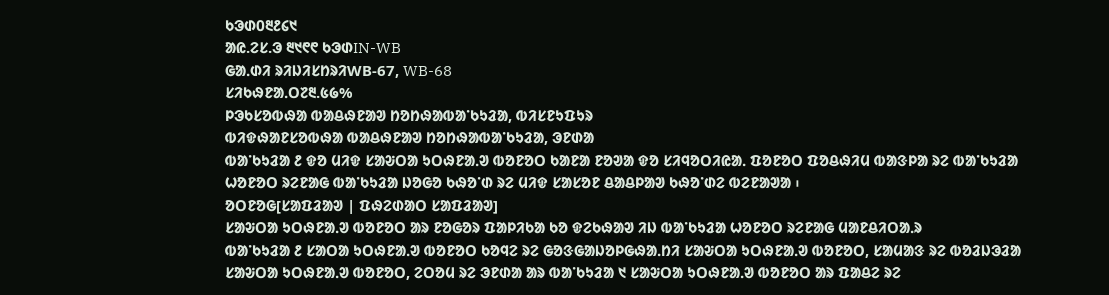ᱠᱳᱰ᱐᱓᱒᱔᱑
ᱟᱭ.ᱮᱥ.ᱳ ᱓᱑᱖᱖ ᱠᱳᱰIN-WB
ᱜᱟᱹᱰᱤ ᱨᱤᱡᱤᱥᱴᱨᱤWB-67, WB-68
ᱥᱤᱠᱷᱱᱟᱹᱛ᱗᱓.᱕᱙%
ᱞᱳᱠᱥᱚᱵᱷᱟ ᱵᱟᱪᱷᱱᱟᱣ ᱴᱚᱴᱷᱟᱵᱟᱸᱠᱩᱲᱟ, ᱵᱤᱥᱱᱩᱯᱩᱨ
ᱵᱤᱫᱷᱟᱱᱥᱚᱵᱷᱟ ᱵᱟᱪᱷᱱᱟᱣ ᱴᱚᱴᱷᱟᱵᱟᱸᱠᱩᱲᱟ, ᱳᱱᱰᱟ
ᱵᱟᱸᱠᱩᱲᱟ ᱒ ᱫᱚ ᱢᱤᱫ ᱥᱟᱶᱛᱟ ᱩᱛᱷᱱᱟᱹᱣ ᱵᱚᱱᱚᱛ ᱠᱟᱱᱟ ᱱᱚᱣᱟ ᱫᱚ ᱥᱤᱧᱚᱛᱤᱭᱟᱹ ᱯᱚᱱᱚᱛ ᱯᱚᱪᱷᱤᱢ ᱵᱟᱝᱞᱟ ᱨᱮ ᱵᱟᱸᱠᱩᱲᱟ ᱦᱚᱱᱚᱛ ᱨᱮᱱᱟᱜ ᱵᱟᱸᱠᱩᱲᱟ ᱡᱚᱜᱚ ᱠᱷᱚᱸᱰ ᱨᱮ ᱢᱤᱫ ᱥᱟᱥᱚᱱ ᱪᱟᱪᱞᱟᱣ ᱠᱷᱚᱸᱰᱮ ᱵᱮᱱᱟᱣᱟ ᱾
ᱚᱛᱱᱚᱜ[ᱥᱟᱯᱲᱟᱣ | ᱯᱷᱮᱰᱟᱛ ᱥᱟᱯᱲᱟᱣ]
ᱥᱟᱶᱛᱟ ᱩᱛᱷᱱᱟᱹᱣ ᱵᱚᱱᱚᱛ ᱟᱨ ᱱᱚᱜᱚᱨ ᱯᱟᱞᱤᱠᱟ ᱠᱚ ᱫᱮᱠᱷᱟᱣ ᱤᱡ ᱵᱟᱸᱠᱩᱲᱟ ᱦᱚᱱᱚᱛ ᱨᱮᱱᱟᱜ ᱢᱟᱱᱪᱤᱛᱟᱹᱨ
ᱵᱟᱸᱠᱩᱲᱟ ᱒ ᱥᱟᱛᱟ ᱩᱛᱷᱱᱟᱹᱣ ᱵᱚᱱᱚᱛ ᱠᱚᱧᱮ ᱨᱮ ᱜᱚᱝᱜᱟᱡᱚᱞᱜᱷᱟᱹᱴᱤ ᱥᱟᱶᱛᱟ ᱩᱛᱷᱱᱟᱹᱣ ᱵᱚᱱᱚᱛ, ᱥᱟᱢᱟᱝ ᱨᱮ ᱵᱚᱲᱡᱳᱲᱟ ᱥᱟᱶᱛᱟ ᱩᱛᱷᱱᱟᱹᱣ ᱵᱚᱱᱚᱛ, ᱮᱛᱚᱢ ᱨᱮ ᱳᱱᱰᱟ ᱟᱨ ᱵᱟᱸᱠᱩᱲᱟ ᱑ ᱥᱟᱶᱛᱟ ᱩᱛᱷᱱᱟᱹᱣ ᱵᱚᱱᱚᱛ ᱟᱨ ᱯᱟᱪᱮ ᱨᱮ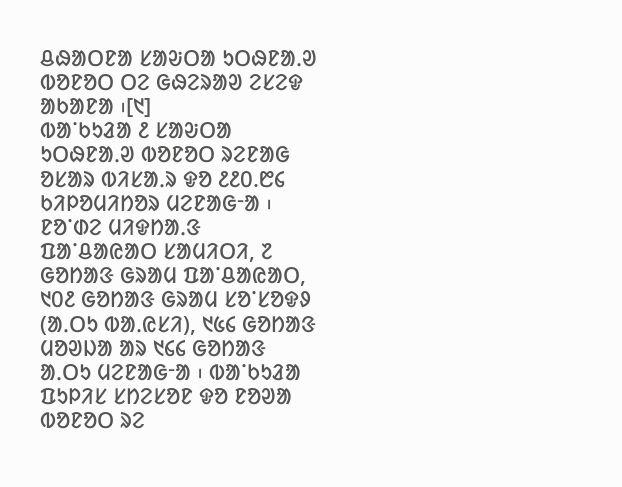ᱪᱷᱟᱛᱱᱟ ᱥᱟᱶᱛᱟ ᱩᱛᱷᱱᱟᱹᱣ ᱵᱚᱱᱚᱛ ᱛᱮ ᱜᱷᱮᱨᱟᱣ ᱮᱥᱮᱫ ᱟᱠᱟᱱᱟ ᱾[᱑]
ᱵᱟᱸᱠᱩᱲᱟ ᱒ ᱥᱟᱶᱛᱟ ᱩᱛᱷᱱᱟᱹᱣ ᱵᱚᱱᱚᱛ ᱨᱮᱱᱟᱜ ᱚᱥᱟᱨ ᱵᱤᱥᱟᱹᱨ ᱫᱚ ᱒᱒᱐.᱘᱔ ᱠᱤᱞᱚᱢᱤᱴᱚᱨ ᱢᱮᱱᱟᱜᱼᱟ ᱾ ᱱᱚᱸᱰᱮ ᱢᱤᱫᱴᱟᱹᱝ ᱯᱟᱸᱪᱟᱭᱟᱛ ᱥᱟᱢᱤᱛᱤ, ᱗ ᱜᱚᱴᱟᱝ ᱜᱨᱟᱢ ᱯᱟᱸᱪᱟᱭᱟᱛ, ᱑᱐᱒ ᱜᱚᱴᱟᱝ ᱜᱨᱟᱢ ᱥᱚᱸᱥᱚᱫᱽ (ᱟᱹᱛᱩ ᱵᱟᱹᱭᱥᱤ), ᱑᱕᱔ ᱜᱚᱴᱟᱝ ᱢᱚᱣᱡᱟ ᱟᱨ ᱑᱔᱔ ᱜᱚᱴᱟᱝ ᱟᱹᱛᱩ ᱢᱮᱱᱟᱜᱼᱟ ᱾ ᱵᱟᱸᱠᱩᱲᱟ ᱯᱩᱞᱤᱥ ᱥᱴᱮᱥᱚᱱ ᱫᱚ ᱱᱚᱣᱟ ᱵᱚᱱᱚᱛ ᱨᱮ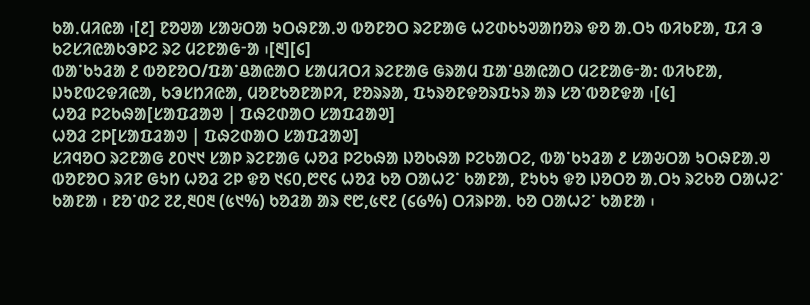ᱠᱟᱹᱢᱤᱭᱟ ᱾[᱒] ᱱᱚᱣᱟ ᱥᱟᱶᱛᱟ ᱩᱛᱷᱱᱟᱹᱣ ᱵᱚᱱᱚᱛ ᱨᱮᱱᱟᱜ ᱦᱮᱰᱠᱩᱣᱟᱴᱚᱨ ᱫᱚ ᱟᱹᱛᱩ ᱵᱤᱠᱱᱟ, ᱯᱤ ᱳ ᱠᱮᱥᱤᱭᱟᱠᱳᱞᱮ ᱨᱮ ᱢᱮᱱᱟᱜᱼᱟ ᱾[᱓][᱔]
ᱵᱟᱸᱠᱩᱲᱟ ᱒ ᱵᱚᱱᱚᱛ/ᱯᱟᱸᱪᱟᱭᱟᱛ ᱥᱟᱢᱤᱛᱤ ᱨᱮᱱᱟᱜ ᱜᱨᱟᱢ ᱯᱟᱸᱪᱟᱭᱟᱛ ᱢᱮᱱᱟᱜᱼᱟ: ᱵᱤᱠᱱᱟ, ᱡᱩᱱᱵᱮᱫᱤᱭᱟ, ᱠᱳᱥᱴᱤᱭᱟ, ᱢᱚᱱᱠᱚᱱᱟᱞᱤ, ᱱᱚᱨᱨᱟ, ᱯᱩᱨᱚᱱᱫᱚᱨᱯᱩᱨ ᱟᱨ ᱥᱚᱸᱵᱚᱱᱫᱟ ᱾[᱕]
ᱦᱚᱲ ᱞᱮᱠᱷᱟ[ᱥᱟᱯᱲᱟᱣ | ᱯᱷᱮᱰᱟᱛ ᱥᱟᱯᱲᱟᱣ]
ᱦᱚᱲ ᱮᱞ[ᱥᱟᱯᱲᱟᱣ | ᱯᱷᱮᱰᱟᱛ ᱥᱟᱯᱲᱟᱣ]
ᱥᱤᱧᱚᱛ ᱨᱮᱱᱟᱜ ᱒᱐᱑᱑ ᱥᱟᱞ ᱨᱮᱱᱟᱜ ᱦᱚᱲ ᱞᱮᱠᱷᱟ ᱡᱚᱠᱷᱟ ᱞᱮᱠᱟᱛᱮ, ᱵᱟᱸᱠᱩᱲᱟ ᱒ ᱥᱟᱶᱛᱟ ᱩᱛᱷᱱᱟᱹᱣ ᱵᱚᱱᱚᱛ ᱨᱤᱱ ᱜᱩᱴ ᱦᱚᱲ ᱮᱞ ᱫᱚ ᱑᱔᱐,᱘᱖᱔ ᱦᱚᱲ ᱠᱚ ᱛᱟᱦᱮᱸ ᱠᱟᱱᱟ, ᱱᱩᱠᱩ ᱫᱚ ᱡᱚᱛᱚ ᱟᱹᱛᱩ ᱨᱮᱠᱚ ᱛᱟᱦᱮᱸ ᱠᱟᱱᱟ ᱾ ᱱᱚᱸᱰᱮ ᱗᱒,᱓᱐᱓ (᱕᱑%) ᱠᱚᱲᱟ ᱟᱨ ᱖᱘,᱕᱖᱒ (᱔᱙%) ᱛᱤᱨᱞᱟᱹ ᱠᱚ ᱛᱟᱦᱮᱸ ᱠᱟᱱᱟ ᱾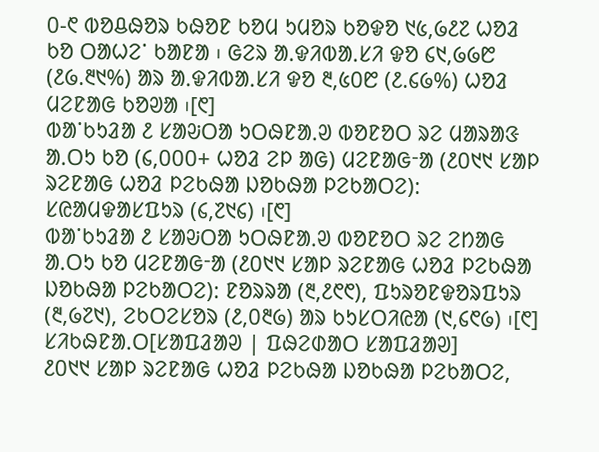᱐-᱖ ᱵᱚᱪᱷᱚᱨ ᱠᱷᱚᱱ ᱠᱚᱢ ᱩᱢᱚᱨ ᱠᱚᱫᱚ ᱑᱕,᱙᱒᱗ ᱦᱚᱲ ᱠᱚ ᱛᱟᱦᱮᱸ ᱠᱟᱱᱟ ᱾ ᱜᱮᱨ ᱟᱹᱫᱤᱵᱟᱹᱥᱤ ᱫᱚ ᱔᱑,᱙᱙᱘ (᱒᱙.᱓᱑%) ᱟᱨ ᱟᱹᱫᱤᱵᱟᱹᱥᱤ ᱫᱚ ᱓,᱕᱐᱘ (᱒.᱔᱙%) ᱦᱚᱲ ᱢᱮᱱᱟᱜ ᱠᱚᱣᱟ ᱾[᱖]
ᱵᱟᱸᱠᱩᱲᱟ ᱒ ᱥᱟᱶᱛᱟ ᱩᱛᱷᱱᱟᱹᱣ ᱵᱚᱱᱚᱛ ᱨᱮ ᱢᱟᱨᱟᱝ ᱟᱹᱛᱩ ᱠᱚ (᱔,᱐᱐᱐+ ᱦᱚᱲ ᱮᱞ ᱟᱜ) ᱢᱮᱱᱟᱜᱼᱟ (᱒᱐᱑᱑ ᱥᱟᱞ ᱨᱮᱱᱟᱜ ᱦᱚᱲ ᱞᱮᱠᱷᱟ ᱡᱚᱠᱷᱟ ᱞᱮᱠᱟᱛᱮ): ᱥᱭᱟᱢᱫᱟᱥᱯᱩᱨ (᱔,᱗᱑᱔) ᱾[᱖]
ᱵᱟᱸᱠᱩᱲᱟ ᱒ ᱥᱟᱶᱛᱟ ᱩᱛᱷᱱᱟᱹᱣ ᱵᱚᱱᱚᱛ ᱨᱮ ᱮᱴᱟᱜ ᱟᱹᱛᱩ ᱠᱚ ᱢᱮᱱᱟᱜᱼᱟ (᱒᱐᱑᱑ ᱥᱟᱞ ᱨᱮᱱᱟᱜ ᱦᱚᱲ ᱞᱮᱠᱷᱟ ᱡᱚᱠᱷᱟ ᱞᱮᱠᱟᱛᱮ): ᱱᱚᱨᱨᱟ (᱓,᱒᱖᱖), ᱯᱩᱨᱚᱱᱫᱚᱨᱯᱩᱨ (᱓,᱙᱗᱑), ᱮᱠᱛᱮᱥᱚᱨ (᱒,᱐᱓᱙) ᱟᱨ ᱠᱩᱥᱛᱤᱭᱟ (᱑,᱔᱖᱙) ᱾[᱖]
ᱥᱤᱠᱷᱱᱟᱹᱛ[ᱥᱟᱯᱲᱟᱣ | ᱯᱷᱮᱰᱟᱛ ᱥᱟᱯᱲᱟᱣ]
᱒᱐᱑᱑ ᱥᱟᱞ ᱨᱮᱱᱟᱜ ᱦᱚᱲ ᱞᱮᱠᱷᱟ ᱡᱚᱠᱷᱟ ᱞᱮᱠᱟᱛᱮ,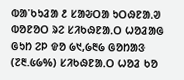ᱵᱟᱸᱠᱩᱲᱟ ᱒ ᱥᱟᱶᱛᱟ ᱩᱛᱷᱱᱟᱹᱣ ᱵᱚᱱᱚᱛ ᱨᱮ ᱥᱤᱠᱷᱱᱟᱹᱛ ᱦᱚᱲᱟᱜ ᱜᱩᱴ ᱮᱞ ᱫᱚ ᱙᱑,᱙᱓᱙ ᱜᱚᱴᱟᱝ (᱗᱓.᱕᱙%) ᱥᱤᱠᱷᱱᱟᱹᱛ ᱦᱚᱲ ᱠᱚ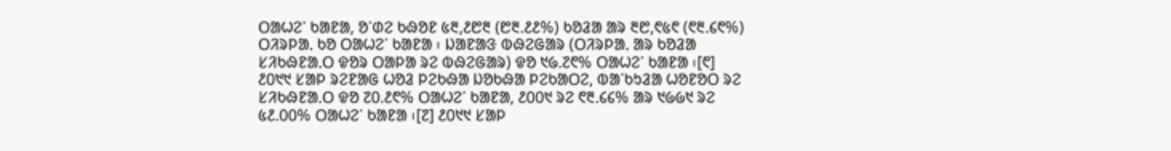ᱛᱟᱦᱮᱸ ᱠᱟᱱᱟ, ᱚᱸᱰᱮ ᱠᱷᱚᱱ ᱕᱓,᱒᱘᱓ (᱘᱓.᱒᱒%) ᱠᱚᱲᱟ ᱟᱨ ᱓᱘,᱖᱕᱖ (᱖᱓.᱔᱖%) ᱛᱤᱨᱞᱟᱹ ᱠᱚ ᱛᱟᱦᱮᱸ ᱠᱟᱱᱟ ᱾ ᱡᱟᱱᱟᱝ ᱵᱷᱮᱜᱟᱨ (ᱛᱤᱨᱞᱟᱹ ᱟᱨ ᱠᱚᱲᱟ ᱥᱤᱠᱷᱱᱟᱹᱛ ᱫᱚᱨ ᱛᱟᱞᱟ ᱨᱮ ᱵᱷᱮᱜᱟᱨ) ᱫᱚ ᱑᱙.᱗᱖% ᱛᱟᱦᱮᱸ ᱠᱟᱱᱟ ᱾[᱖]
᱒᱐᱑᱑ ᱥᱟᱞ ᱨᱮᱱᱟᱜ ᱦᱚᱲ ᱞᱮᱠᱷᱟ ᱡᱚᱠᱷᱟ ᱞᱮᱠᱟᱛᱮ, ᱵᱟᱸᱠᱩᱲᱟ ᱦᱚᱱᱚᱛ ᱨᱮ ᱥᱤᱠᱷᱱᱟᱹᱛ ᱫᱚ ᱗᱐.᱒᱖% ᱛᱟᱦᱮᱸ ᱠᱟᱱᱟ, ᱒᱐᱐᱑ ᱨᱮ ᱖᱓.᱔᱔% ᱟᱨ ᱑᱙᱙᱑ ᱨᱮ ᱕᱒.᱐᱐% ᱛᱟᱦᱮᱸ ᱠᱟᱱᱟ ᱾[᱗] ᱒᱐᱑᱑ ᱥᱟᱞ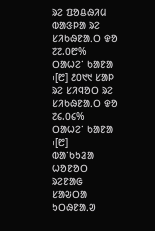ᱨᱮ ᱯᱚᱪᱷᱤᱢ ᱵᱟᱝᱞᱟ ᱨᱮ ᱥᱤᱠᱷᱱᱟᱹᱛ ᱫᱚ ᱗᱗.᱐᱘% ᱛᱟᱦᱮᱸ ᱠᱟᱱᱟ ᱾[᱘] ᱒᱐᱑᱑ ᱥᱟᱞ ᱨᱮ ᱥᱤᱧᱚᱛ ᱨᱮ ᱥᱤᱠᱷᱱᱟᱹᱛ ᱫᱚ ᱗᱔.᱐᱔% ᱛᱟᱦᱮᱸ ᱠᱟᱱᱟ ᱾[᱘]
ᱵᱟᱸᱠᱩᱲᱟ ᱦᱚᱱᱚᱛ ᱨᱮᱱᱟᱜ
ᱥᱟᱶᱛᱟ ᱩᱛᱷᱱᱟᱹᱣ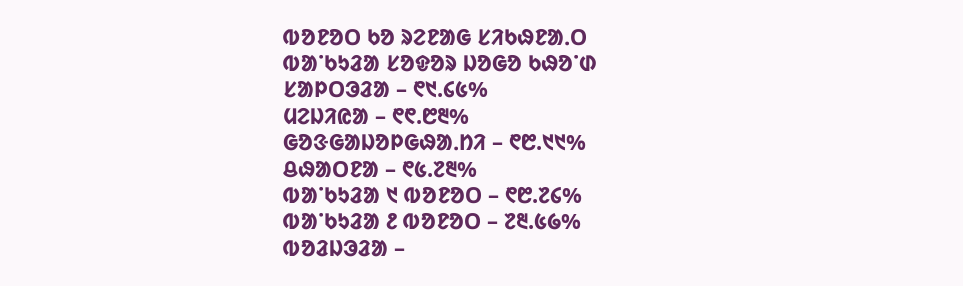ᱵᱚᱱᱚᱛ ᱠᱚ ᱨᱮᱱᱟᱜ ᱥᱤᱠᱷᱱᱟᱹᱛ
ᱵᱟᱸᱠᱩᱲᱟ ᱥᱚᱫᱚᱨ ᱡᱚᱜᱚ ᱠᱷᱚᱸᱰ
ᱥᱟᱞᱛᱳᱲᱟ – ᱖᱑.᱔᱕%
ᱢᱮᱡᱤᱭᱟ – ᱖᱖.᱘᱓%
ᱜᱚᱝᱜᱟᱡᱚᱞᱜᱷᱟᱹᱴᱤ – ᱖᱘.᱑᱑%
ᱪᱷᱟᱛᱱᱟ – ᱖᱕.᱗᱓%
ᱵᱟᱸᱠᱩᱲᱟ ᱑ ᱵᱚᱱᱚᱛ – ᱖᱘.᱗᱔%
ᱵᱟᱸᱠᱩᱲᱟ ᱒ ᱵᱚᱱᱚᱛ – ᱗᱓.᱕᱙%
ᱵᱚᱲᱡᱳᱲᱟ –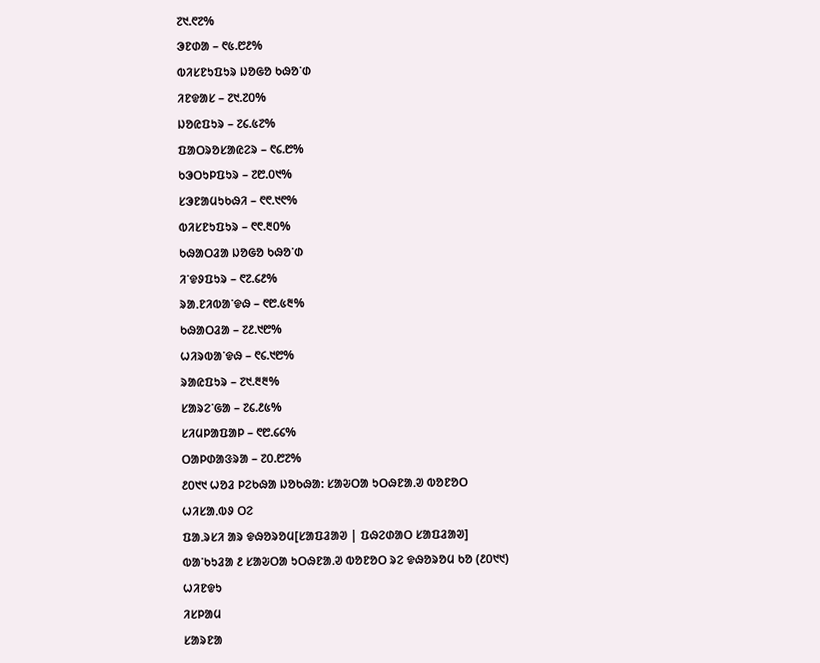᱗᱑.᱖᱗%
ᱳᱱᱰᱟ – ᱖᱕.᱘᱒%
ᱵᱤᱥᱱᱩᱯᱩᱨ ᱡᱚᱜᱚ ᱠᱷᱚᱸᱰ
ᱤᱱᱫᱟᱥ – ᱗᱑.᱗᱐%
ᱡᱚᱭᱯᱩᱨ – ᱗᱔.᱕᱗%
ᱯᱟᱛᱨᱚᱥᱟᱭᱮᱨ – ᱖᱔.᱘%
ᱠᱳᱛᱩᱞᱯᱩᱨ – ᱗᱘.᱐᱑%
ᱥᱳᱱᱟᱢᱩᱠᱷᱤ – ᱖᱖.᱑᱖%
ᱵᱤᱥᱱᱩᱯᱩᱨ – ᱖᱖.᱓᱐%
ᱠᱷᱟᱛᱲᱟ ᱡᱚᱜᱚ ᱠᱷᱚᱸᱰ
ᱤᱸᱫᱽᱯᱩᱨ – ᱖᱗.᱔᱒%
ᱨᱟᱹᱱᱤᱵᱟᱸᱫᱷ – ᱖᱘.᱕᱓%
ᱠᱷᱟᱛᱲᱟ – ᱗᱒.᱑᱘%
ᱦᱤᱨᱵᱟᱸᱫᱷ – ᱖᱔.᱑᱘%
ᱨᱟᱭᱯᱩᱨ – ᱗᱑.᱓᱓%
ᱥᱟᱨᱮᱸᱜᱟ – ᱗᱔.᱒᱕%
ᱥᱤᱢᱞᱟᱯᱟᱞ – ᱖᱘.᱔᱔%
ᱛᱟᱞᱰᱟᱝᱨᱟ – ᱗᱐.᱘᱗%
᱒᱐᱑᱑ ᱦᱚᱲ ᱞᱮᱠᱷᱟ ᱡᱚᱠᱷᱟ: ᱥᱟᱶᱛᱟ ᱩᱛᱷᱱᱟᱹᱣ ᱵᱚᱱᱚᱛ ᱦᱤᱥᱟᱹᱵᱽ ᱛᱮ
ᱯᱟᱹᱨᱥᱤ ᱟᱨ ᱫᱷᱚᱨᱚᱢ[ᱥᱟᱯᱲᱟᱣ | ᱯᱷᱮᱰᱟᱛ ᱥᱟᱯᱲᱟᱣ]
ᱵᱟᱸᱠᱩᱲᱟ ᱒ ᱥᱟᱶᱛᱟ ᱩᱛᱷᱱᱟᱹᱣ ᱵᱚᱱᱚᱛ ᱨᱮ ᱫᱷᱚᱨᱚᱢ ᱠᱚ (᱒᱐᱑᱑)
ᱦᱤᱱᱫᱩ
ᱤᱥᱞᱟᱢ
ᱥᱟᱨᱱᱟ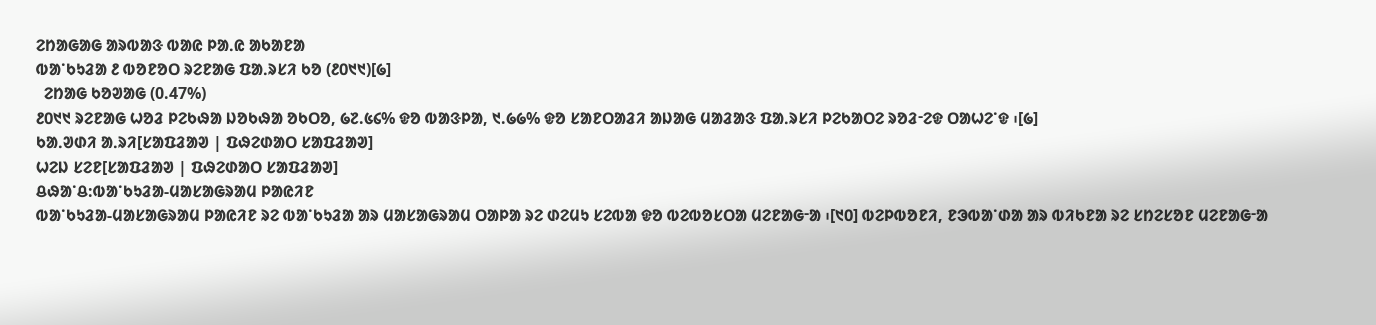ᱮᱴᱟᱜᱟᱜ ᱟᱨᱵᱟᱝ ᱵᱟᱭ ᱞᱟᱹᱭ ᱟᱠᱟᱱᱟ
ᱵᱟᱸᱠᱩᱲᱟ ᱒ ᱵᱚᱱᱚᱛ ᱨᱮᱱᱟᱜ ᱯᱟᱹᱨᱥᱤ ᱠᱚ (᱒᱐᱑᱑)[᱙]
  ᱮᱴᱟᱜ ᱠᱚᱣᱟᱜ (0.47%)
᱒᱐᱑᱑ ᱨᱮᱱᱟᱜ ᱦᱚᱲ ᱞᱮᱠᱷᱟ ᱡᱚᱠᱷᱟ ᱚᱠᱛᱚ, ᱙᱗.᱕᱔% ᱫᱚ ᱵᱟᱝᱞᱟ, ᱑.᱙᱙% ᱫᱚ ᱥᱟᱱᱛᱟᱲᱤ ᱟᱡᱟᱜ ᱢᱟᱲᱟᱝ ᱯᱟᱹᱨᱥᱤ ᱞᱮᱠᱟᱛᱮ ᱨᱚᱲᱼᱮᱫ ᱛᱟᱦᱮᱸᱫ ᱾[᱙]
ᱠᱟᱹᱣᱰᱤ ᱟᱹᱨᱤ[ᱥᱟᱯᱲᱟᱣ | ᱯᱷᱮᱰᱟᱛ ᱥᱟᱯᱲᱟᱣ]
ᱦᱮᱡ ᱥᱮᱱ[ᱥᱟᱯᱲᱟᱣ | ᱯᱷᱮᱰᱟᱛ ᱥᱟᱯᱲᱟᱣ]
ᱪᱷᱟᱸᱪ:ᱵᱟᱸᱠᱩᱲᱟ-ᱢᱟᱥᱟᱜᱨᱟᱢ ᱞᱟᱭᱤᱱ
ᱵᱟᱸᱠᱩᱲᱟ-ᱢᱟᱥᱟᱜᱨᱟᱢ ᱞᱟᱭᱤᱱ ᱨᱮ ᱵᱟᱸᱠᱩᱲᱟ ᱟᱨ ᱢᱟᱥᱟᱜᱨᱟᱢ ᱛᱟᱞᱟ ᱨᱮ ᱰᱮᱢᱩ ᱥᱮᱵᱟ ᱫᱚ ᱵᱮᱵᱚᱥᱛᱟ ᱢᱮᱱᱟᱜᱼᱟ ᱾[᱑᱐] ᱵᱮᱞᱵᱚᱱᱤ, ᱱᱳᱵᱟᱸᱰᱟ ᱟᱨ ᱵᱤᱠᱱᱟ ᱨᱮ ᱥᱴᱮᱥᱚᱱ ᱢᱮᱱᱟᱜᱼᱟ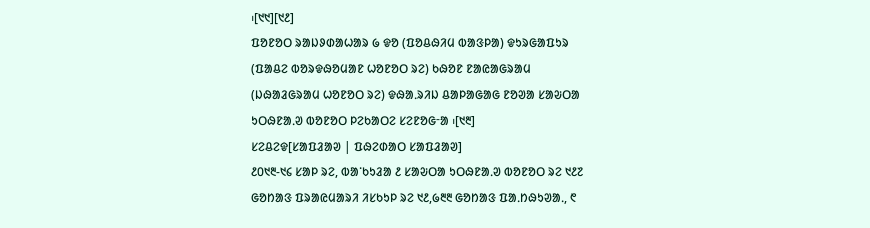᱾[᱑᱑][᱑᱒]
ᱯᱚᱱᱚᱛ ᱨᱟᱡᱽᱰᱟᱦᱟᱨ ᱙ ᱫᱚ (ᱯᱚᱪᱷᱤᱢ ᱵᱟᱝᱞᱟ) ᱫᱩᱨᱜᱟᱯᱩᱨ (ᱯᱟᱪᱮ ᱵᱚᱨᱫᱷᱚᱢᱟᱱ ᱦᱚᱱᱚᱛ ᱨᱮ) ᱠᱷᱚᱱ ᱱᱟᱭᱟᱜᱨᱟᱢ (ᱡᱷᱟᱲᱜᱨᱟᱢ ᱦᱚᱱᱚᱛ ᱨᱮ) ᱫᱷᱟᱹᱨᱤᱡ ᱪᱟᱞᱟᱜᱟᱜ ᱱᱚᱣᱟ ᱥᱟᱶᱛᱟ ᱩᱛᱷᱱᱟᱹᱣ ᱵᱚᱱᱚᱛ ᱞᱮᱠᱟᱛᱮ ᱥᱮᱱᱚᱜᱼᱟ ᱾[᱑᱓]
ᱥᱮᱪᱮᱫ[ᱥᱟᱯᱲᱟᱣ | ᱯᱷᱮᱰᱟᱛ ᱥᱟᱯᱲᱟᱣ]
᱒᱐᱑᱓-᱑᱔ ᱥᱟᱞ ᱨᱮ, ᱵᱟᱸᱠᱩᱲᱟ ᱒ ᱥᱟᱶᱛᱟ ᱩᱛᱷᱱᱟᱹᱣ ᱵᱚᱱᱚᱛ ᱨᱮ ᱑᱒᱗ ᱜᱚᱴᱟᱝ ᱯᱨᱟᱭᱢᱟᱨᱤ ᱤᱥᱠᱩᱞ ᱨᱮ ᱑᱒,᱙᱓᱓ ᱜᱚᱴᱟᱝ ᱯᱟᱹᱴᱷᱩᱣᱟᱹ, ᱖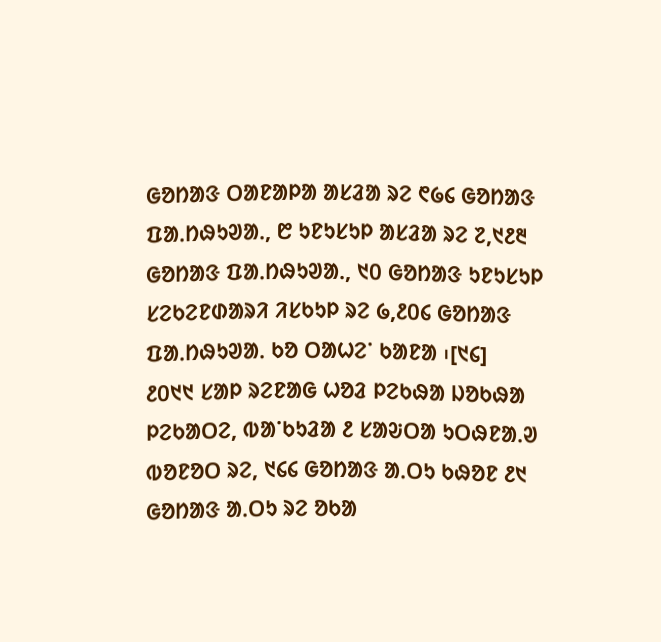ᱜᱚᱴᱟᱝ ᱛᱟᱱᱟᱞᱟ ᱟᱥᱲᱟ ᱨᱮ ᱖᱙᱔ ᱜᱚᱴᱟᱝ ᱯᱟᱹᱴᱷᱩᱣᱟᱹ, ᱘ ᱩᱱᱩᱥᱩᱞ ᱟᱥᱲᱟ ᱨᱮ ᱗,᱑᱒᱓ ᱜᱚᱴᱟᱝ ᱯᱟᱹᱴᱷᱩᱣᱟᱹ, ᱑᱐ ᱜᱚᱴᱟᱝ ᱩᱱᱩᱥᱩᱞ ᱥᱮᱠᱮᱱᱰᱟᱨᱤ ᱤᱥᱠᱩᱞ ᱨᱮ ᱙,᱒᱐᱔ ᱜᱚᱴᱟᱝ ᱯᱟᱹᱴᱷᱩᱣᱟᱹ ᱠᱚ ᱛᱟᱦᱮᱸ ᱠᱟᱱᱟ ᱾[᱑᱔]
᱒᱐᱑᱑ ᱥᱟᱞ ᱨᱮᱱᱟᱜ ᱦᱚᱲ ᱞᱮᱠᱷᱟ ᱡᱚᱠᱷᱟ ᱞᱮᱠᱟᱛᱮ, ᱵᱟᱸᱠᱩᱲᱟ ᱒ ᱥᱟᱶᱛᱟ ᱩᱛᱷᱱᱟᱹᱣ ᱵᱚᱱᱚᱛ ᱨᱮ, ᱑᱔᱔ ᱜᱚᱴᱟᱝ ᱟᱹᱛᱩ ᱠᱷᱚᱱ ᱒᱑ ᱜᱚᱴᱟᱝ ᱟᱹᱛᱩ ᱨᱮ ᱚᱠᱟ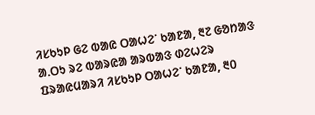ᱤᱥᱠᱩᱞ ᱜᱮ ᱵᱟᱭ ᱛᱟᱦᱮᱸ ᱠᱟᱱᱟ, ᱓᱗ ᱜᱚᱴᱟᱝ ᱟᱹᱛᱩ ᱨᱮ ᱵᱟᱨᱭᱟ ᱟᱨᱵᱟᱝ ᱰᱮᱦᱮᱨ ᱯᱨᱟᱭᱢᱟᱨᱤ ᱤᱥᱠᱩᱞ ᱛᱟᱦᱮᱸ ᱠᱟᱱᱟ, ᱓᱐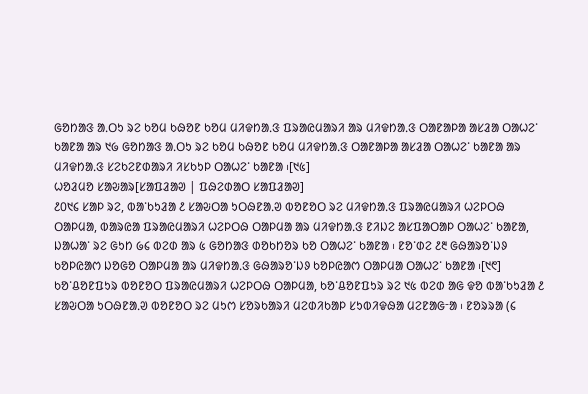ᱜᱚᱴᱟᱝ ᱟᱹᱛᱩ ᱨᱮ ᱠᱚᱢ ᱠᱷᱚᱱ ᱠᱚᱢ ᱢᱤᱫᱴᱟᱹᱝ ᱯᱨᱟᱭᱢᱟᱨᱤ ᱟᱨ ᱢᱤᱫᱴᱟᱹᱝ ᱛᱟᱱᱟᱞᱟ ᱟᱥᱲᱟ ᱛᱟᱦᱮᱸ ᱠᱟᱱᱟ ᱟᱨ ᱑᱙ ᱜᱚᱴᱟᱝ ᱟᱹᱛᱩ ᱨᱮ ᱠᱚᱢ ᱠᱷᱚᱱ ᱠᱚᱢ ᱢᱤᱫᱴᱟᱹᱝ ᱛᱟᱱᱟᱞᱟ ᱟᱥᱲᱟ ᱛᱟᱦᱮᱸ ᱠᱟᱱᱟ ᱟᱨ ᱢᱤᱫᱴᱟᱹᱝ ᱥᱮᱠᱮᱱᱰᱟᱨᱤ ᱤᱥᱠᱩᱞ ᱛᱟᱦᱮᱸ ᱠᱟᱱᱟ ᱾[᱑᱕]
ᱦᱚᱲᱢᱚ ᱥᱟᱶᱟᱨ[ᱥᱟᱯᱲᱟᱣ | ᱯᱷᱮᱰᱟᱛ ᱥᱟᱯᱲᱟᱣ]
᱒᱐᱑᱔ ᱥᱟᱞ ᱨᱮ, ᱵᱟᱸᱠᱩᱲᱟ ᱒ ᱥᱟᱶᱛᱟ ᱩᱛᱷᱱᱟᱹᱣ ᱵᱚᱱᱚᱛ ᱨᱮ ᱢᱤᱫᱴᱟᱹᱝ ᱯᱨᱟᱭᱢᱟᱨᱤ ᱦᱮᱞᱛᱷ ᱛᱟᱞᱢᱟ, ᱵᱟᱨᱭᱟ ᱯᱨᱟᱭᱢᱟᱨᱤ ᱦᱮᱞᱛᱷ ᱛᱟᱞᱢᱟ ᱟᱨ ᱢᱤᱫᱴᱟᱹᱝ ᱱᱤᱡᱮ ᱟᱥᱯᱟᱛᱟᱞ ᱛᱟᱦᱮᱸ ᱠᱟᱱᱟ, ᱡᱟᱦᱟᱸ ᱨᱮ ᱜᱩᱴ ᱙᱔ ᱵᱮᱰ ᱟᱨ ᱕ ᱜᱚᱴᱟᱝ ᱰᱚᱠᱴᱚᱨ ᱠᱚ ᱛᱟᱦᱮᱸ ᱠᱟᱱᱟ ᱾ ᱱᱚᱸᱰᱮ ᱒᱓ ᱜᱷᱟᱨᱚᱸᱡᱽ ᱠᱚᱞᱭᱟᱬ ᱡᱚᱜᱚ ᱛᱟᱞᱢᱟ ᱟᱨ ᱢᱤᱫᱴᱟᱹᱝ ᱜᱷᱟᱨᱚᱸᱡᱽ ᱠᱚᱞᱭᱟᱬ ᱛᱟᱞᱢᱟ ᱛᱟᱦᱮᱸ ᱠᱟᱱᱟ ᱾[᱑᱖]
ᱠᱚᱸᱪᱚᱱᱯᱩᱨ ᱵᱚᱱᱚᱛ ᱯᱨᱟᱭᱢᱟᱨᱤ ᱦᱮᱞᱛᱷ ᱛᱟᱞᱢᱟ, ᱠᱚᱸᱪᱚᱱᱯᱩᱨ ᱨᱮ ᱑᱕ ᱵᱮᱰ ᱟᱜ ᱫᱚ ᱵᱟᱸᱠᱩᱲᱟ ᱒ ᱥᱟᱶᱛᱟ ᱩᱛᱷᱱᱟᱹᱣ ᱵᱚᱱᱚᱛ ᱨᱮ ᱢᱩᱬ ᱥᱚᱨᱠᱟᱨᱤ ᱢᱮᱰᱤᱠᱟᱞ ᱥᱩᱵᱤᱫᱷᱟ ᱢᱮᱱᱟᱜᱼᱟ ᱾ ᱱᱚᱨᱨᱟ (᱔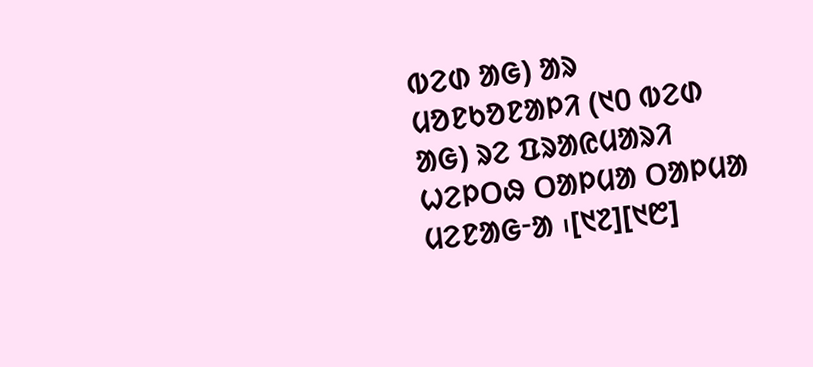ᱵᱮᱰ ᱟᱜ) ᱟᱨ ᱢᱚᱱᱠᱚᱱᱟᱞᱤ (᱑᱐ ᱵᱮᱰ ᱟᱜ) ᱨᱮ ᱯᱨᱟᱭᱢᱟᱨᱤ ᱦᱮᱞᱛᱷ ᱛᱟᱞᱢᱟ ᱛᱟᱞᱢᱟ ᱢᱮᱱᱟᱜᱼᱟ ᱾[᱑᱗][᱑᱘]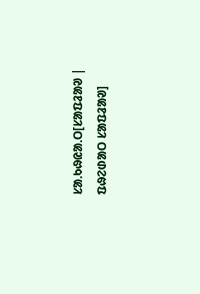ᱥᱟᱹᱠᱷᱭᱟᱹᱛ[ᱥᱟᱯᱲᱟᱣ | ᱯᱷᱮᱰᱟᱛ ᱥᱟᱯᱲᱟᱣ]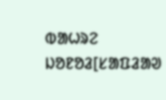ᱵᱟᱦᱨᱮ ᱡᱚᱱᱚᱲ[ᱥᱟᱯᱲᱟᱣ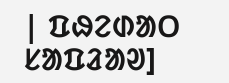| ᱯᱷᱮᱰᱟᱛ ᱥᱟᱯᱲᱟᱣ]